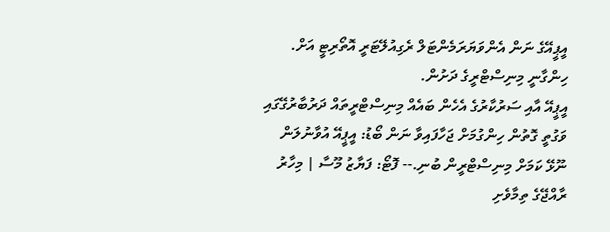އީޕީއޭގެ ނަން އެންވަޔަރަމެންޓަލް ރެގިއުލޭޓަރީ އޮތޯރިޓީ އަށް. ހިންގާނީ މިނިސްޓްރީގެ ދަށުން.
އީޕީއޭ އާއި ސަރުކާރުގެ އެހެން ބައެއް މިނިސްޓްރީތައް ދަރުބާރުގޭގައި ވަގުތީ ގޮތުން ހިންގުމަށް ޖަހާފައިވާ ނަން ބޯޑު: އީޕީއޭ އުވާނުލަން ނޫޅޭ ކަމަށް މިނިސްޓްރީން ބުނި.-- ފޮޓޯ: ފަޔާޒު މޫސާ | މިހާރު
ރާއްޖޭގެ ތިމާވެށި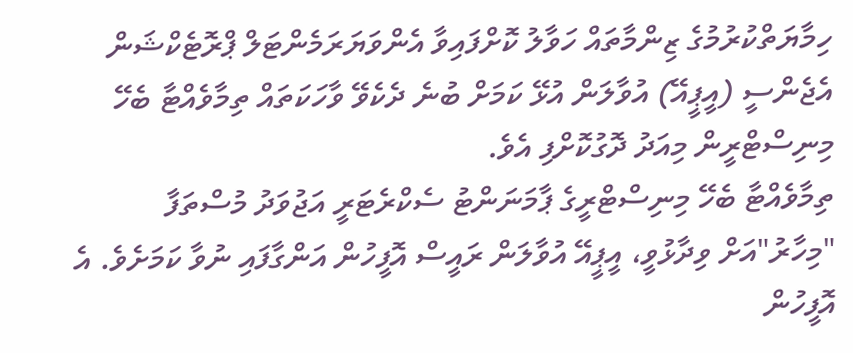ހިމާޔަތްކުރުމުގެ ޒިންމާތައް ހަވާލު ކޮށްފައިވާ އެންވަޔަރަމެންޓަލް ޕްރޮޓެކްޝަން އެޖެންސީ (އީޕީއޭ) އުވާލަން އުޅޭ ކަމަށް ބުނެ ދެކެވޭ ވާހަކަތައް ތިމާވެއްޓާ ބެހޭ މިނިސްޓްރީން މިއަދު ދޮގުކޮށްފި އެވެ.
ތިމާވެއްޓާ ބެހޭ މިނިސްޓްރީގެ ޕާމަނަންޓު ސެކްރެޓަރީ އަޖުވަދު މުސްތަފާ "މިހާރު"އަށް ވިދާޅުވީ، އީޕީއޭ އުވާލަން ރައީސް އޮފީހުން އަންގާފައި ނުވާ ކަމަށެވެ. އެ އޮފީހުން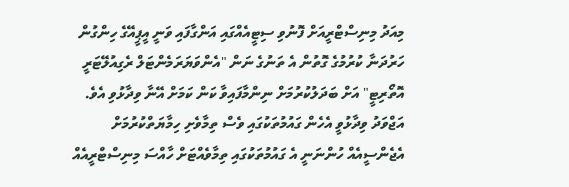މިއަދު މިނިސްޓްރީއަށް ފޮނުވި ސިޓީއެއްގައި އަންގާފައި ވަނީ އީޕީއޭގެ ހިންގުން ހަރުދަނާ ކުރުމުގެ ގޮތުން އެ ތަނުގެ ނަން "އެންވަޔަރަމެންޓަލް ރެގިއުލޭޓަރީ އޮތޯރިޓީ" އަށް ބަދަލުކުރުމަށް ނިންމާފައިވާ ކަން ކަމަށް އޭނާ ވިދާޅުވި އެވެ.
އަޖްވަދު ވިދާޅުވީ އެހެން ގައުމުތަކުގައި ވެސް ތިމާވެށި ހިމާޔަތްކުރުމަށް އެޖެންސީއެއް ހުންނަނީ އެ ގައުމުތަކުގައި ތިމާވެއްޓަށް ހާއްސަ މިނިސްޓްރީއެއް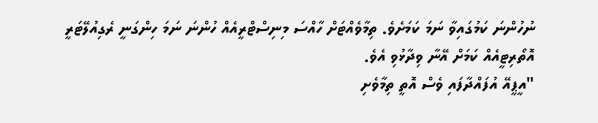ނުހުންނަ ކަމުގައިވާ ނަމަ ކަމަށެވެ. ތިމާވެއްޓަށް ހާއްސަ މިނިސްޓްރީއެއް ހުންނަ ނަމަ ހިންގަނީ ރެގިއުލޭޓަރީ އޮތޯރިޓީއެއް ކަމަށް އޭނާ ވިދާޅުވި އެވެ.
"އީޕީއޭ އުފައްދާފައި ވެސް އޮތީ ތިމާވެށި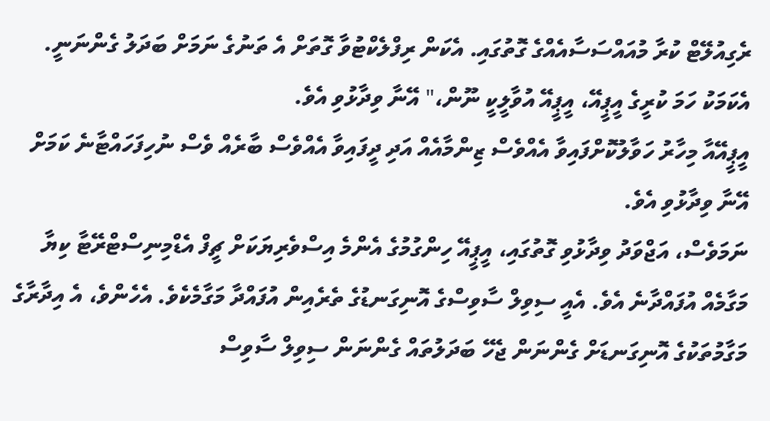ރެގިއުލޭޓް ކުރާ މުއައްސަސާއެއްގެ ގޮތުގައި. އެކަން ރިފްލެކްޓުވާ ގޮތަށް އެ ތަނުގެ ނަމަށް ބަދަލު ގެންނަނީ. އެކަމަކު ހަމަ ކުރީގެ އީޕީއޭ، އީޕީއޭ އުވާލީކީ ނޫން،" އޭނާ ވިދާޅުވި އެވެ.
އީޕީއޭއާ މިހާރު ހަވާލުކޮށްފައިވާ އެއްވެސް ޒިންމާއެއް އަދި ދީފައިވާ އެއްވެސް ބާރެއް ވެސް ނުހިފަހައްޓާނެ ކަމަށް އޭނާ ވިދާޅުވި އެވެ.
ނަމަވެސް، އަޖްވަދު ވިދާޅުވި ގޮތުގައި، އީޕީއޭ ހިންގުމުގެ އެންމެ އިސްވެރިޔަކަށް ޗީފް އެޑްމިނިސްޓްރޭޓާ ކިޔާ މަގާމެއް އުފައްދާނެ އެވެ. އެއީ ސިވިލް ސާވިސްގެ އޮނިގަނޑުގެ ތެރެއިން އުފައްދާ މަގާމެކެވެ. އެހެންވެ، އެ އިދާރާގެ މަގާމުތަކުގެ އޮނިގަނޑަށް ގެންނަން ޖެހޭ ބަދަލުތައް ގެންނަން ސިވިލް ސާވިސް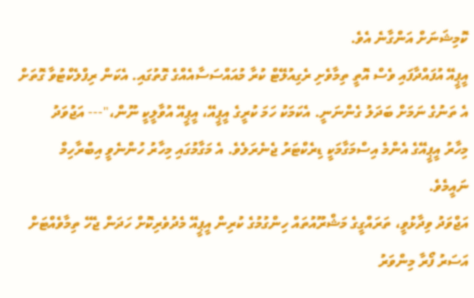ކޮމިޝަނަށް އަންގާނެ އެވެ.
އީޕީއޭ އުފައްދާފައި ވެސް އޮތީ ތިމާވެށި ރެގިއުލޭޓް ކުރާ މުއައްސަސާއެއްގެ ގޮތުގައި. އެކަން ރިފްލެކްޓުވާ ގޮތަށް އެ ތަނުގެ ނަމަށް ބަދަލު ގެންނަނީ. އެކަމަކު ހަމަ ކުރީގެ އީޕީއޭ، އީޕީއޭ އުވާލީކީ ނޫން،"--- އަޖުވަދު
މިހާރު އީޕީއޭގެ އެންމެ އިސްމަގާމަކީ ޑިރެކްޓަރު ޖެނެރަލެވެ. އެ މަގާމުގައި މިހާރު ހުންނެވީ އިބްރާހިމް ނައީމެވެ.
އަޖްވަދު ވިދާޅުވީ، ތަރައްގީގެ މަޝްރޫއުތައް ހިންގުމުގެ ކުރިން އީޕީއޭ މެދުވެރިކޮށް ހަދަން ޖެހޭ ތިމާވެއްޓަށް އަސަރު ފޯރާ މިންވަރު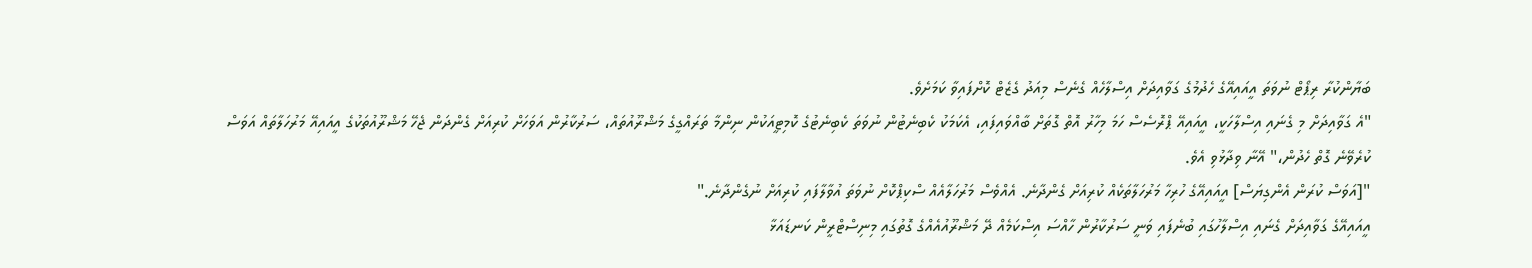ބަޔާންކުރާ ރިޕޯޓް ނުވަތަ އީއައިއޭގެ ހެދުމުގެ ގަވާއިދަށް އިސްލާހެއް ގެނެސް މިއަދު ގެޒެޓް ކޮށްފައިވާ ކަމަށެވެ.
"އެ ގަވާއިދަށް މި ގެނައި އިސްލާހަކީ، އީއައިއޭ ޕްރޮސެސް ހަމަ މިހާރު އޮތް ގޮތަށް ބާއްވައިފައި، އެކަމަކު ކެބިނެޓުން ނުވަތަ ކެބިނެޓުގެ ކޮމިޓީއަކުން ނިންމާ ތަރައްގީގެ މަޝްރޫއުތައް، ސަރުކާރުން އަވަހަށް ކުރިއަށް ގެންދަން ޖެހޭ މަޝްރޫއުތަކުގެ އީއައިއޭ މަރުހަލާތައް އަވަސް ކުރެވޭނެ ގޮތް ހެދުން،" އޭނާ ވިދާޅުވި އެވެ.
"[އަވަސް ކުރަން އެންގިޔަސް] އީއައިއޭގެ ހުރިހާ މަރުހަލާތަކެއް ކުރިއަށް ގެންދާނެ. އެއްވެސް މަރުހަލާއެއް ސްކިޕްކޮށް ނުވަތަ އުވާލާފައި ކުރިއަށް ނުގެންދާނެ."
އީއައިއޭގެ ގަވާއިދަށް ގެނައި އިސްލާހުގައި ބުނެފައި ވަނީ ސަރުކާރުން ހާއްސަ އިސްކަމެއް ދޭ މަޝްރޫއުއެއްގެ ގޮތުގައި މިނިސްޓްރީން ކަނޑައަޅާ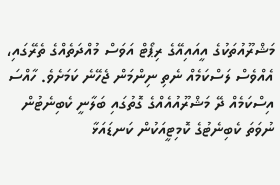މަޝްރޫއުތަކުގެ އީއައިއޭގެ ރިޕޯޓް އަވަސް މުއްދަތެއްގެ ތެރޭގައި، އެއްވެސް ލަސްކަމެއް ނެތި ނިންމަން ޖެހޭނެ ކަމަށެވެ. ހާއްސަ އިސްކަމެއް ދޭ މަޝްރޫއުއެއްގެ ގޮތުގައި ބަލާނީ ކެބިނެޓުން ނުވަތަ ކެބިނެޓުގެ ކޮމިޓީއަކުން ކަނޑައަޅާ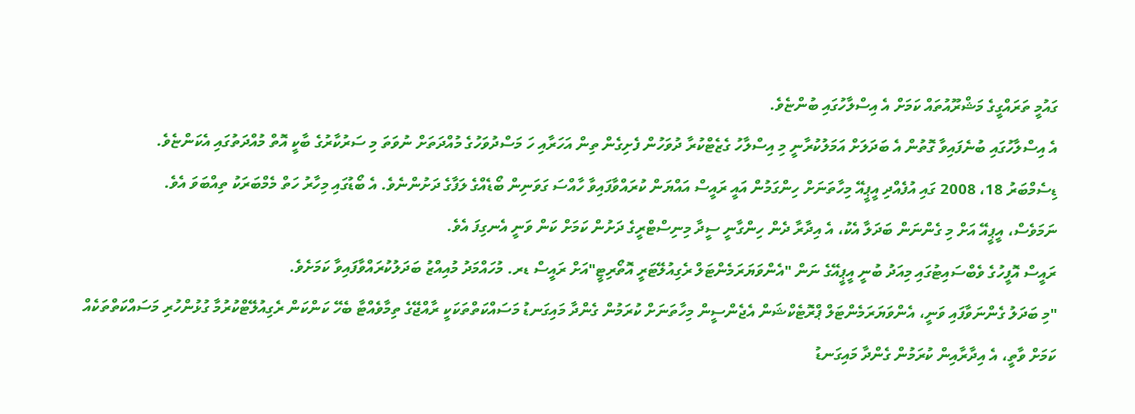ގައުމީ ތަރައްގީގެ މަޝްރޫއުތައް ކަމަށް އެ އިސްލާހުގައި ބުންޏެވެ.
އެ އިސްލާހުގައި ބުނެފައިވާ ގޮތުން އެ ބަދަލަށް އަމަލުކުރާނީ މި އިސްލާހު ގެޒެޓްކުރާ ދުވަހުން ފެށިގެން ތިން އަހަރާއި ހަ މަސްދުވަހުގެ މުއްދަތަށް ނުވަތަ މި ސަރުކާރުގެ ބާކީ އޮތް މުއްދަތުގައި އެކަންޏެވެ.
ޑިސެމްބަރު 18، 2008 ގައި އުފެއްދި އީޕީއޭ މިހާތަނަށް ހިންގަމުން އައީ ރައީސް އައްޔަން ކުރައްވާފައިވާ ހާއްސަ ގަވަނިން ބޯޑެއްގެ ލަފާގެ ދަށުންނެވެ. އެ ބޯޑުގައި މިހާރު ހަތް މެމްބަރަކު ތިއްބަވަ އެވެ.
ނަމަވެސް، އީޕީއޭ އަށް މި ގެންނަން ބަދަލާ އެކު، އެ އިދާރާ ދެން ހިންގާނީ ސީދާ މިނިސްޓްރީގެ ދަށުން ކަމަށް ކަން ވަނީ އެނގިފަ އެވެ.
ރައީސް އޮފީހުގެ ވެބްސައިޓުގައި މިއަދު ބުނީ އީޕީއޭގެ ނަން "އެންވަޔަރަމެންޓަލް ރެގިއުލޭޓަރީ އޮތޯރިޓީ"އަށް ރައީސް ޑރ. މުހައްމަދު މުއިއްޒު ބަދަލުކުރައްވާފައިވާ ކަމަށެވެ.
"މި ބަދަލު ގެންނަވާފައި ވަނީ، އެންވަޔަރަމެންޓަލް ޕްރޮޓެކްޝަން އެޖެންސީން މިހާތަނަށް ކުރަމުން ގެންދާ މައިގަނޑު މަސައްކަތްތަކަކީ ރާއްޖޭގެ ތިމާވެއްޓާ ބެހޭ ކަންކަން ރެގިއުލޭޓްކުރުމާ ގުޅުންހުރި މަސައްކަތްތަކެއް ކަމަށް ވާތީ، އެ އިދާރާއިން ކުރަމުން ގެންދާ މައިގަނޑު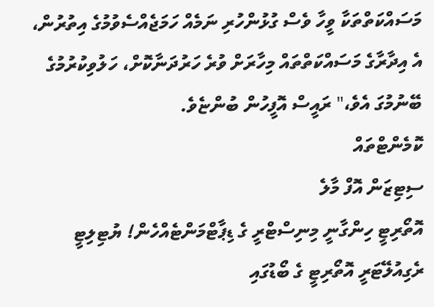މަސައްކަތްތަކާ ވީހާ ވެސް ގުޅުންހުރި ނަމެއް ހަމަޖެއްސެވުމުގެ އިތުރުން، އެ އިދާރާގެ މަސައްކަތްތައް މިހާރަށް ވުރެ ހަރުދަނާކޮށް، ހަލުވިކުރުމުގެ ބޭނުމުގަ އެވެ،" ރައީސް އޮފީހުން ބުންޏެވެ.
ކޮމެންޓްތައް
ސިޓިޒަން އޮފް މާލެ
އޮތޯރިޓީ ހިންގާނީ މިނިސްޓްރީ ގެ ޑިޕާޓްމަންޓެއްހެން! ޔުޓިލިޓީ ރެގިއުލޭޓަރީ އޮތޯރިޓީ ގެ ބޯޑުގައި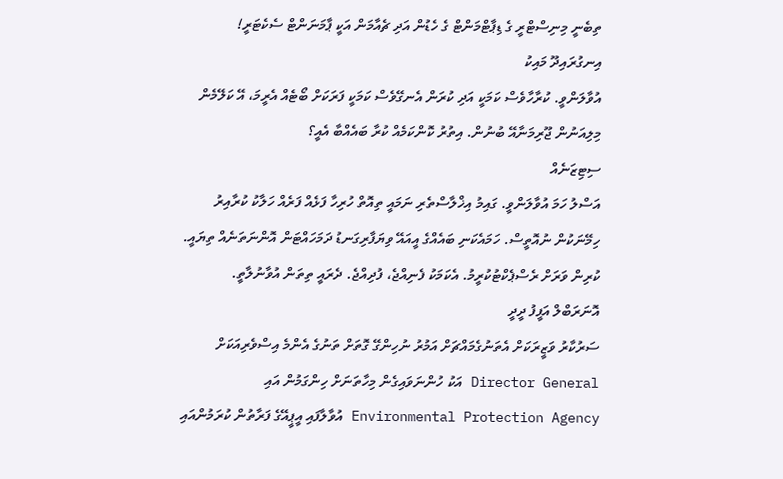ތިބެނީ މިނިސްޓްރީ ގެ ޑިޕާޓްމަންޓް ގެ ހެޑުން އަދި ޗެއާމަން އަކީ ޕާމަނަންޓް ސެކެޓަރީ!
އިނގުރައިދޫ މައިކު
އުވާލަންވީ. ކުރާހާވެސް ކަމަކީ އަދި ކުރަން އެނގޭވެސް ކަމަކީ ފަރަކަށް ބޯޓެއް އެރީމަ، އޭ ކަލޭމެން މިލިއަނުން ޖޫރިމަނާއޭ ބުނުން. އިތުރު ކޮންކަމެއް ކުރާ ބައެއްބާ އެއީ؟
ސިޓިޒަނެއް
އަސްލު ހަމަ އުވާލަންވީ. ގައިމު އިޚްލާސްތެރި ނަމައީ ތިއޮތް ހުރިހާ ފަޅެއް ފަރެއް ހަލާކު ކުރާއިރު ހިމޭނަކުން ނުއޮތީސް. ހަމައެކަނި ބައެއްގެ އީއައޭ ވިޔަފާރިގަނޑު ދަމަހައްޓަން އޮންނަތަނެއް ތިޔައީ. ކުރިން ވަރަށް ރެސްޕެކްޓުކުރީމު. އެކަމަކު ފެނިއްޖެ، ފުދިއްޖެ. ދެރައީ ތިތަން އުވާނުލާތީ.
އޮނަރަބްލް އަފީފު ދީދީ
ސަރުކާރު ވަޒީރަކަށް އެތަނުގެމައްޗަށް އަމުރު ނުހިންގޭ ގޮތަށް ތަނުގެ އެންމެ އިސްވެރިއަކަށް Director General އަކު ހުންނަވައިގެން މިހާތަނަށް ހިންގަމުން އައި Environmental Protection Agency އުވާލާފައި އީޕީއޭގެ ފަރާތުން ކުރަމުންއައި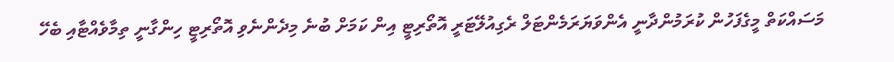މަސައްކަތް މީގެފަހުން ކުރަމުންދާނީ އެންވަޔަރަމެންޓަލް ރެގިއުލޭޓަރީ އޮތޯރިޓީ އިން ކަމަށް ބުނެ މިދެންނެވި އޮތޯރިޓީ ހިންގާނީ ތިމާވެއްޓާއި ބެހޭ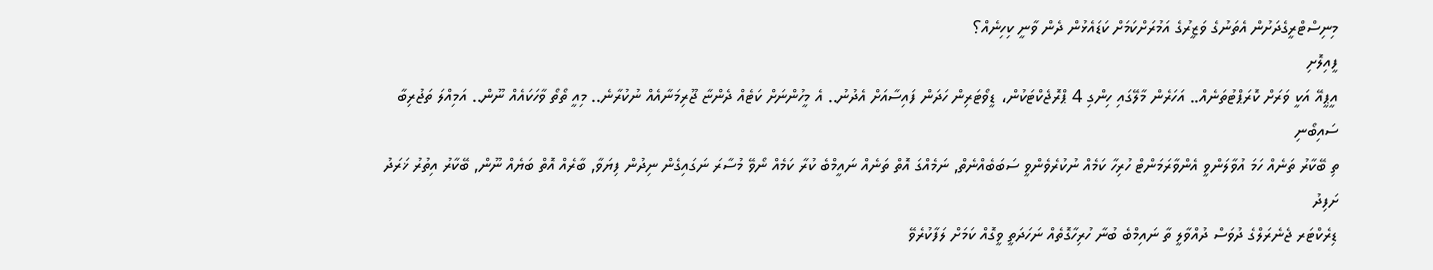މިނިސްޓްރީގެދަށުން އެތަނުގެ ވަޒީރުގެ އަމުރަށްކަމަށް ކަޑައެޅުން ދެން ވާނީ ކިހިނެއް؟
ފީއިލޮށި
އީޕީއޭ އަކީ ވަރަށް ކޮރަޕްޓުތަނެއް.. އަހަރެން މާލޭގައި ހިންގި 4 ޕްރޮޖެކްޓަކުން، ޑީވޯޓަރިން ހަދަން ފައިސާއަށް އެދުނު.. އެ މީހުންނަށް ކަޓެއް ދެންޏާ ޖޫރިމަނާއެއް ނުކުރާނެ.. މިއީ ތޯތޯ ވާހަކައެއް ނޫން.. އަމިއްލަ ތަޖުރިބާ
ސައިބޯނި
ތި ބޭކާރު ތަނެއް ހަމަ އުވާލަންވީ އެންވާރަމަންޓް ހުރިހާ ކަމެއް ނުކުރެވެންވީ ސަބަބެއްނެތް, ނަމެއްގަ އޮތް ތަނެއް ނައީމްބެ ކުރާ ކަމެއް ނޯވޭ މުސާރަ ނަގައިގެން ނިދުން ފިޔަވާ, ބާރެއް އޮތް ބަޔެއް ނޫން, ބޭކާރު އިތުރު ޚަރަދު
ށަފިދު
ޑިރެކްޓަރ ޖެނެރަލްގެ ދުވަސް ދުއްވާލީ ތާ ނައިމްބެ ބުނާ ހުރިހާގޮތެއް ނަހަދަތީ ވީގޮއް ކަމަށް ލަފާކުރެވޭ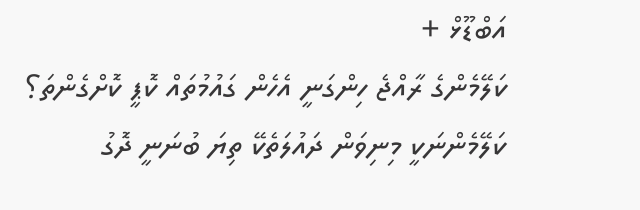އަބްޑޫޅް +
ކަލޭމެންގެ ރާއްޖެ ހިންގަނީ އެހެން ގައުމުތައް ކޮޕީ ކޮށްގެންތަ؟ ކަލޭމެންނަކީ މިނިވަން ދައުލަތެކޭ ތިޔަ ބުނަނީ ދޮގު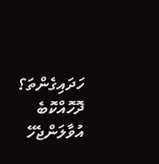ހަދައިގެންތަ؟
ދޮހޮއްކޮބެ
އުވާލަންޖެހޭ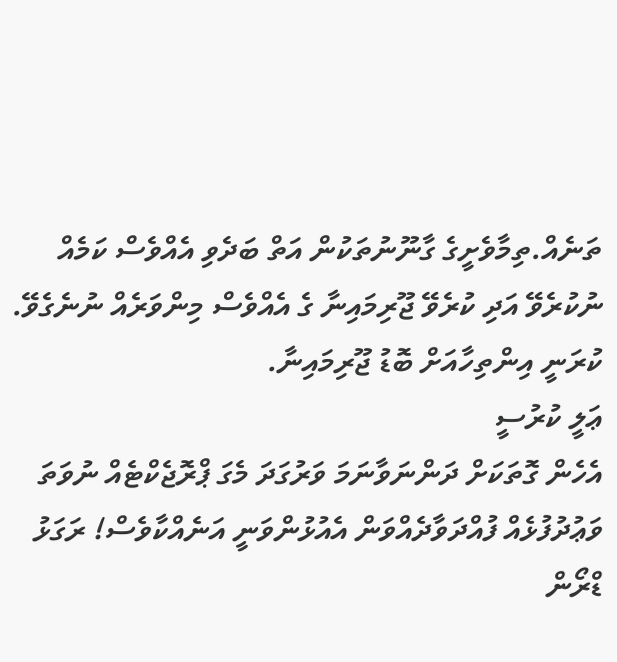ތަނެއް.ތިމާވެށީގެ ގާނޫނުތަކުން އަތް ބަދެވި އެއްވެސް ކަމެއް ނުކުރެވޭ އަދި ކުރެވޭ ޖޫރިމައިނާ ގެ އެއްވެސް މިންވަރެއް ނުނެގެވޭ. ކުރަނީ އިންތިހާއަށް ބޮޑު ޖޫރިމައިނާ.
ޢަލީ ކުރުސީ
އެހެން ގޮތަކަށް ދަންނަވާނަމަ ވަރުގަދަ މެގަ ޕްރޮޖެކްޓެއް ނުވަތަ ވަޢުދުފުޅެއް ފުއްދަވާދެއްވަން އެއުޅުންވަނީ އަނެއްކާވެސް! ރަގަޅު ޑްރޯން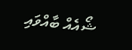ޝޯއެއް ބާއްވައި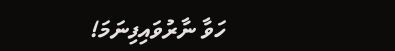ހަވާ ނާރުވައިފިނަމަ!